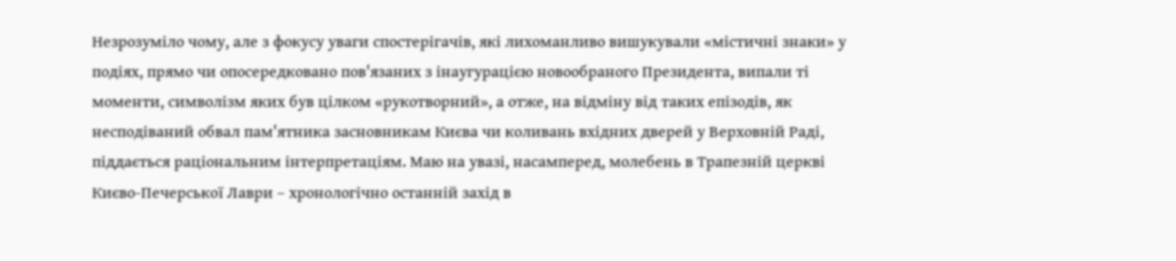Незрозуміло чому, але з фокусу уваги спостерігачів, які лихоманливо вишукували «містичні знаки» у подіях, прямо чи опосередковано пов'язаних з інаугурацією новообраного Президента, випали ті моменти, символізм яких був цілком «рукотворний», а отже, на відміну від таких епізодів, як несподіваний обвал пам'ятника засновникам Києва чи коливань вхідних дверей у Верховній Раді, піддається раціональним інтерпретаціям. Маю на увазі, насамперед, молебень в Трапезній церкві Києво-Печерської Лаври – хронологічно останній захід в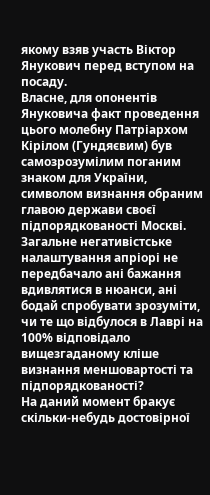якому взяв участь Віктор Янукович перед вступом на посаду.
Власне, для опонентів Януковича факт проведення цього молебну Патріархом Кірілом (Гундяєвим) був самозрозумілим поганим знаком для України, символом визнання обраним главою держави своєї підпорядкованості Москві. Загальне негативістське налаштування апріорі не передбачало ані бажання вдивлятися в нюанси, ані бодай спробувати зрозуміти, чи те що відбулося в Лаврі на 100% відповідало вищезгаданому кліше визнання меншовартості та підпорядкованості?
На даний момент бракує скільки-небудь достовірної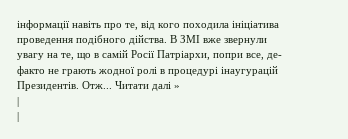інформації навіть про те, від кого походила ініціатива проведення подібного дійства. В ЗМІ вже звернули увагу на те, що в самій Росії Патріархи, попри все, де-факто не грають жодної ролі в процедурі інаугурацій Президентів. Отж... Читати далі »
|
|